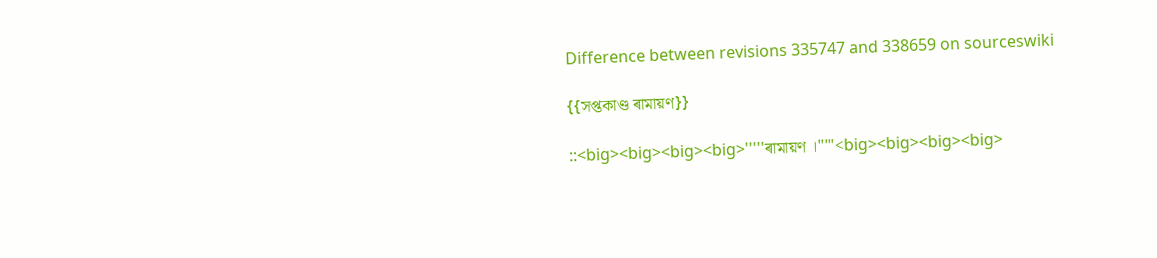Difference between revisions 335747 and 338659 on sourceswiki

{{সপ্তকাণ্ড ৰামায়ণ}}

::<big><big><big><big>'''''ৰামায়ণ ।'''''<big><big><big><big>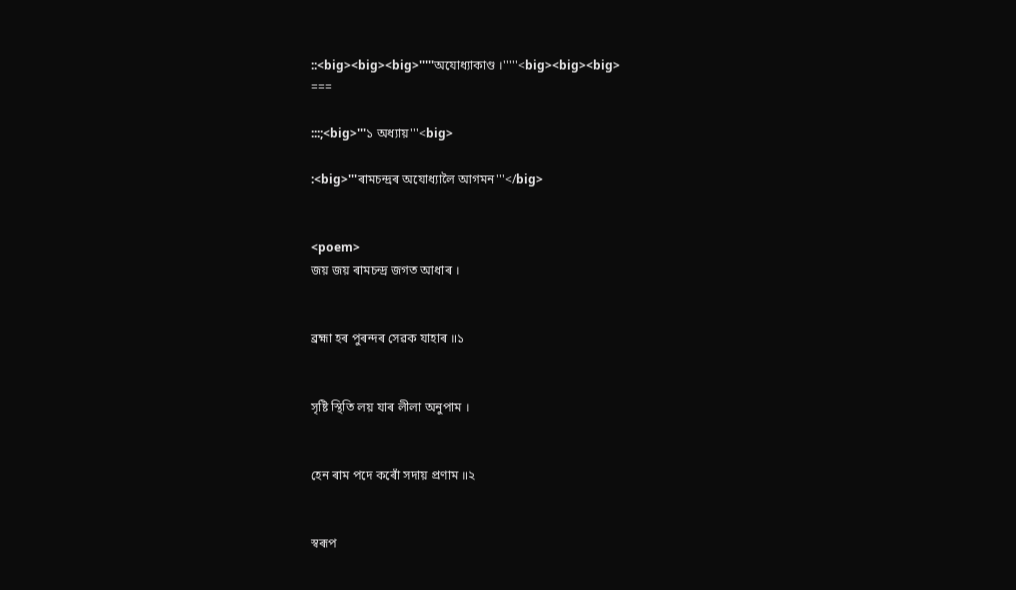::<big><big><big>'''''অযোধ্যাকাণ্ড ।'''''<big><big><big>
===

:::;<big>'''১ অধ্যায়'''<big>

:<big>'''ৰামচন্দ্ৰৰ অযোধ্যালৈ আগমন'''</big>


<poem>
জয় জয় ৰামচন্দ্ৰ জগত আধাৰ ।


ব্ৰহ্মা হৰ পুৰন্দৰ সেৱক যাহাৰ ॥১


সৃষ্টি স্থিতি লয় যাৰ লীলা অনুপাম ।


হেন ৰাম পদে কৰোঁ সদায় প্ৰণাম ॥২


স্বৰূপ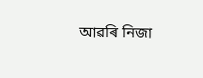আৱৰি নিজা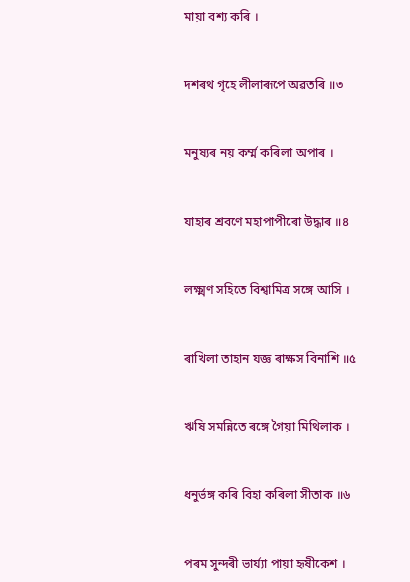মায়া বশ্য কৰি ।


দশৰথ গৃহে লীলাৰূপে অৱতৰি ॥৩


মনুষ্যৰ নয় কৰ্ম্ম কৰিলা অপাৰ ।


যাহাৰ শ্ৰবণে মহাপাপীৰো উদ্ধাৰ ॥৪


লক্ষ্মণ সহিতে বিশ্বামিত্ৰ সঙ্গে আসি ।


ৰাখিলা তাহান যজ্ঞ ৰাক্ষস বিনাশি ॥৫


ঋষি সমন্নিতে ৰঙ্গে গৈয়া মিথিলাক ।


ধনুৰ্ভঙ্গ কৰি বিহা কৰিলা সীতাক ॥৬


পৰম সুন্দৰী ভাৰ্য্যা পায়া হৃষীকেশ ।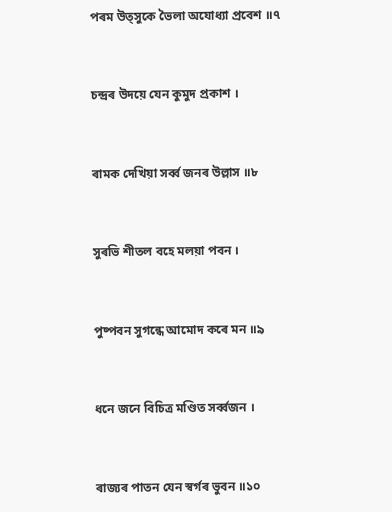পৰম উত্সুকে ভৈলা অযোধ্যা প্ৰবেশ ॥৭


চন্দ্ৰৰ উদয়ে যেন কুমুদ প্ৰকাশ ।


ৰামক দেখিয়া সৰ্ব্ব জনৰ উল্লাস ॥৮


সুৰভি শীতল বহে মলয়া পবন ।


পুষ্পবন সুগন্ধে আমোদ কৰে মন ॥৯


ধনে জনে বিচিত্ৰ মণ্ডিত সৰ্ব্বজন ।


ৰাজ্যৰ পাতন যেন স্বৰ্গৰ ভুবন ॥১০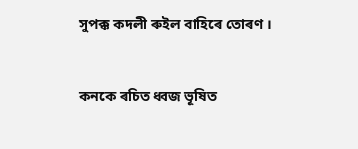সুপক্ক কদলী ৰুইল বাহিৰে তোৰণ ।


কনকে ৰচিত ধ্বজ ভূষিত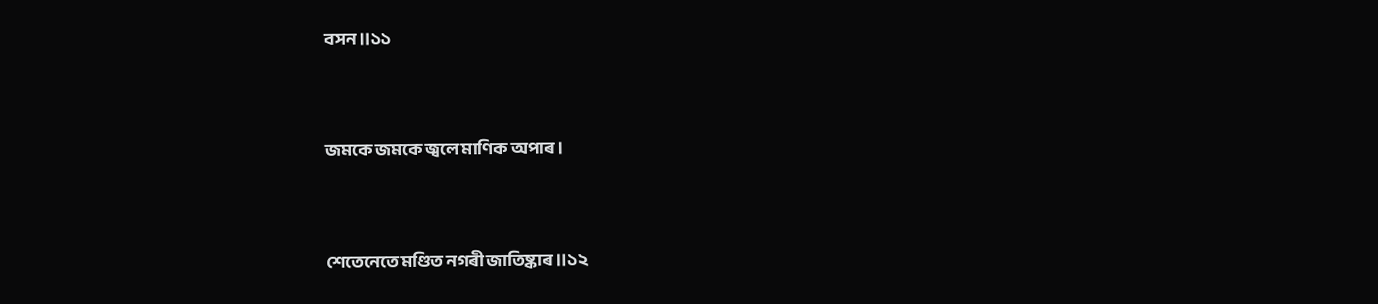বসন ॥১১


জমকে জমকে জ্বলে মাণিক অপাৰ ।


শেতেনেতে মণ্ডিত নগৰী জাতিষ্কাৰ ॥১২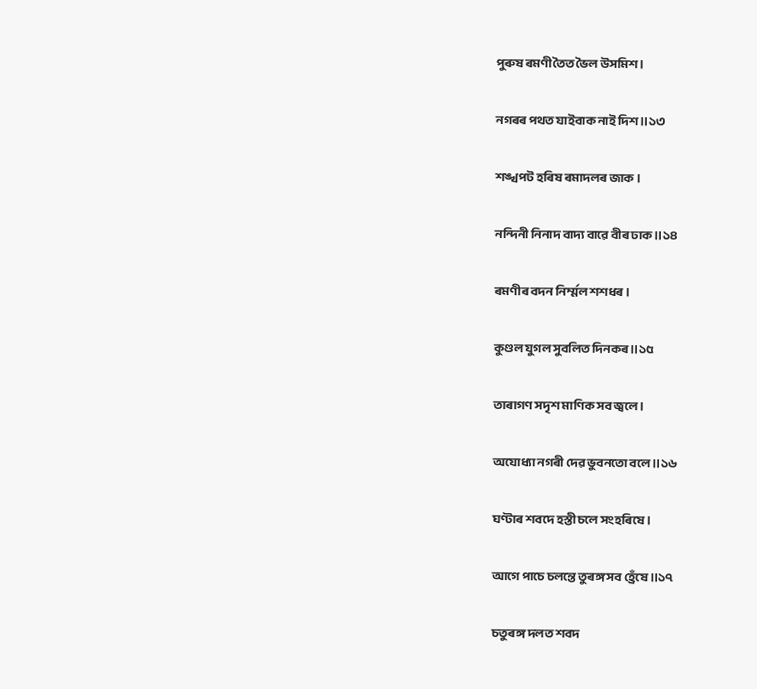পুৰুষ ৰমণী তৈত ভৈল উসমিশ ।


নগৰৰ পথত যাইবাক নাই দিশ ॥১৩


শঙ্খপট হৰিষ ৰমাদলৰ জাক ।


নন্দিনী নিনাদ বাদ্য বাৱে বীৰ ঢাক ॥১৪


ৰমণীৰ বদন নিৰ্ম্মল শশধৰ ।


কুণ্ডল যুগল সুবলিত দিনকৰ ॥১৫


তাৰাগণ সদৃশ মাণিক সব জ্বলে ।


অযোধ্যা নগৰী দেৱ ভুবনতো বলে ॥১৬


ঘণ্টাৰ শবদে হস্তী চলে সংহৰিষে ।


আগে পাচে চলন্তে তুৰঙ্গ সব হ্ৰেঁষে ॥১৭


চতুৰঙ্গ দলত শবদ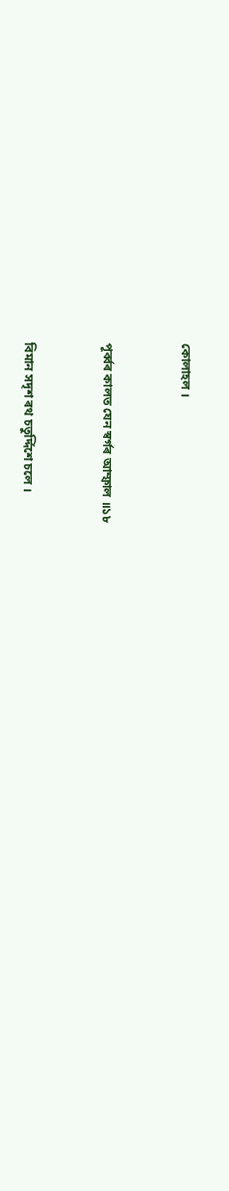কোলাহল ।


পূৰ্ব্বৰ কালত যেন স্বৰ্গৰ আম্ফাল ॥১৮


বিমান সদৃশ ৰথ চতুৰ্দ্দিশে চলে ।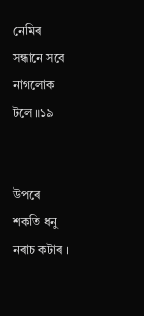নেমিৰ সন্ধানে সবে নাগলোক টলে ॥১৯


উপৰে শকতি ধনু নৰাচ কটাৰ ।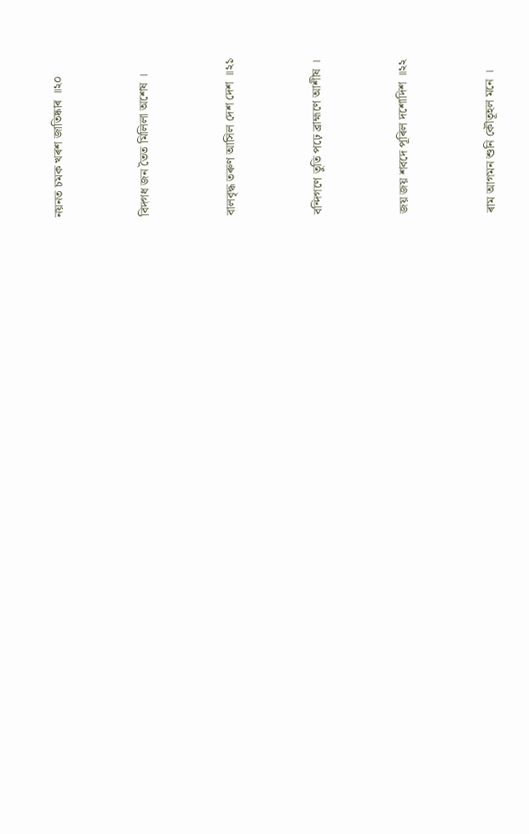নয়নত চমক খৰশ জাতিষ্কাৰ ॥২০


বিদ্গধ জন তৈত মিলিলা অশেষ ।


বালবৃদ্ধ তৰুণ আসিল দেশ দেশ ॥২১


বন্দিগণে তুতি পঢ়ে ব্ৰাহ্মণে আশীষ ।


জয় জয় শবদে পূৰিল দশোদিশ ॥২২


ৰাম আগমন শুনি কৌতূহল মনে ।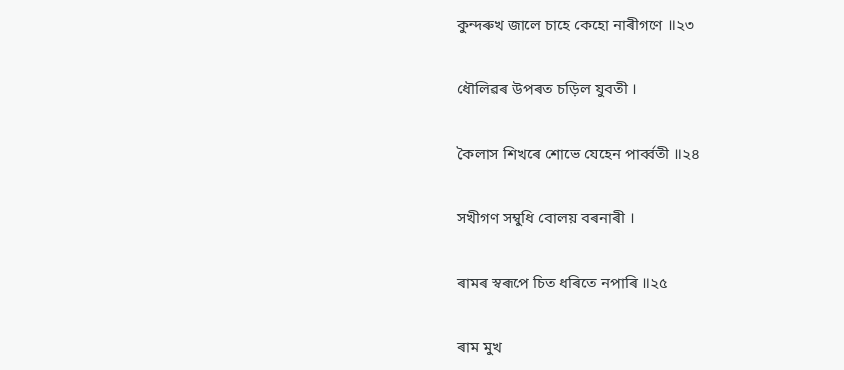কুন্দৰুখ জালে চাহে কেহো নাৰীগণে ॥২৩


ধৌলিৱৰ উপৰত চড়িল যুবতী ।


কৈলাস শিখৰে শোভে যেহেন পাৰ্ব্বতী ॥২৪


সখীগণ সম্বুধি বোলয় বৰনাৰী ।


ৰামৰ স্বৰূপে চিত ধৰিতে নপাৰি ॥২৫


ৰাম মুখ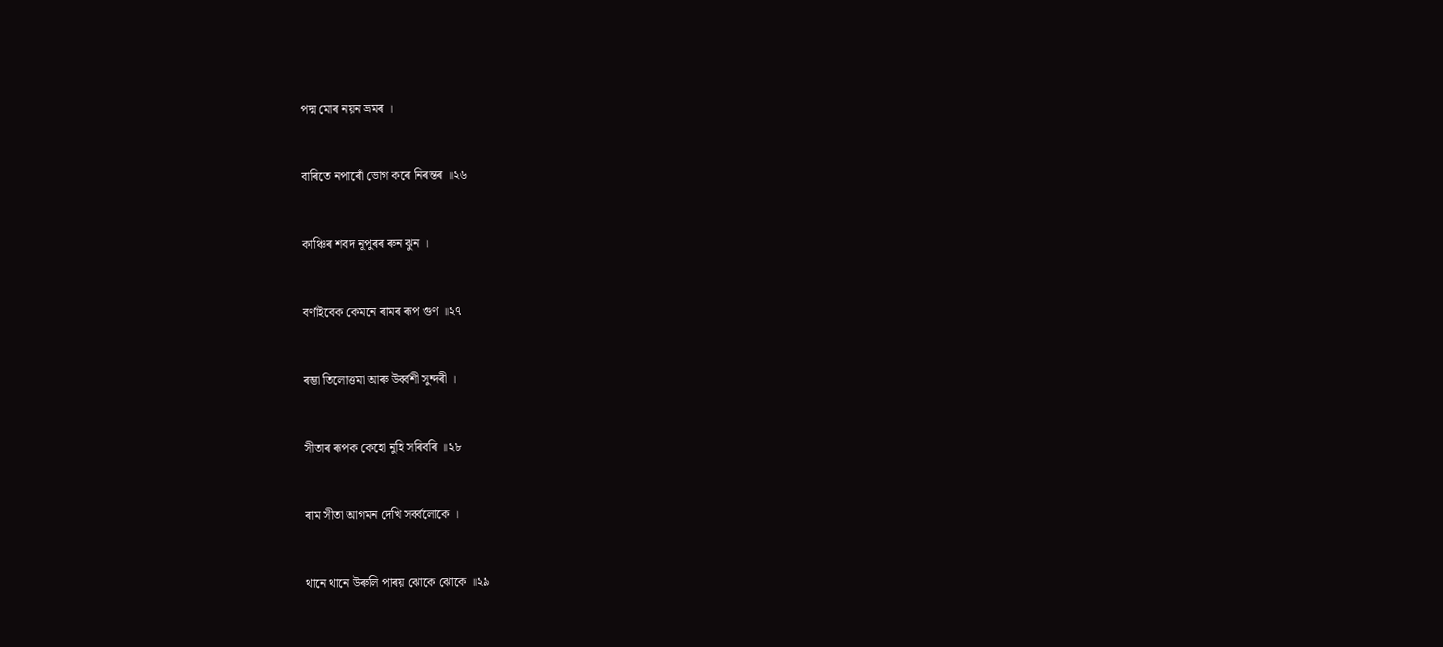পদ্ম মোৰ নয়ন ভ্ৰমৰ ।


বাৰিতে নপাৰোঁ ভোগ কৰে নিৰন্তৰ ॥২৬


কাঞ্চিৰ শবদ নূপুৰৰ ৰুন ঝুন ।


বৰ্ণাইবেক কেমনে ৰামৰ ৰূপ গুণ ॥২৭


ৰম্ভা তিলোত্তমা আৰু উৰ্ব্বশী সুন্দৰী ।


সীতাৰ ৰূপক কেহো নুহি সৰিবৰি ॥২৮


ৰাম সীতা আগমন দেখি সৰ্ব্বলোকে ।


থানে থানে উৰুলি পাৰয় ঝোকে ঝোকে ॥২৯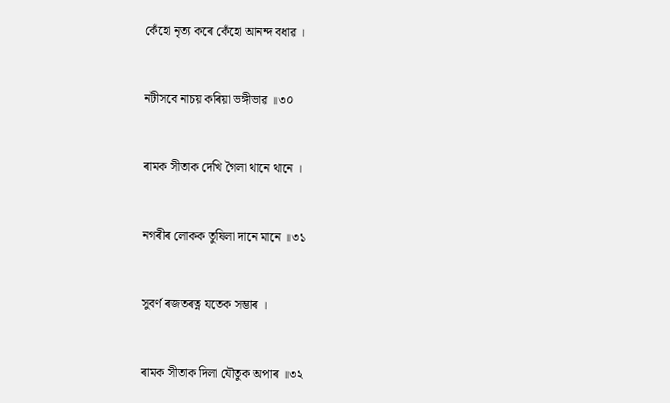কেঁহো নৃত্য কৰে কেঁহো আনন্দ বধাৱ ।


নটীসবে নাচয় কৰিয়া ভঙ্গীভাৱ ॥৩০


ৰামক সীতাক দেখি গৈলা থানে থানে ।


নগৰীৰ লোকক তুষিলা দানে মানে ॥৩১


সুবৰ্ণ ৰজতৰত্ন যতেক সম্ভাৰ ।


ৰামক সীতাক দিলা যৌতুক অপাৰ ॥৩২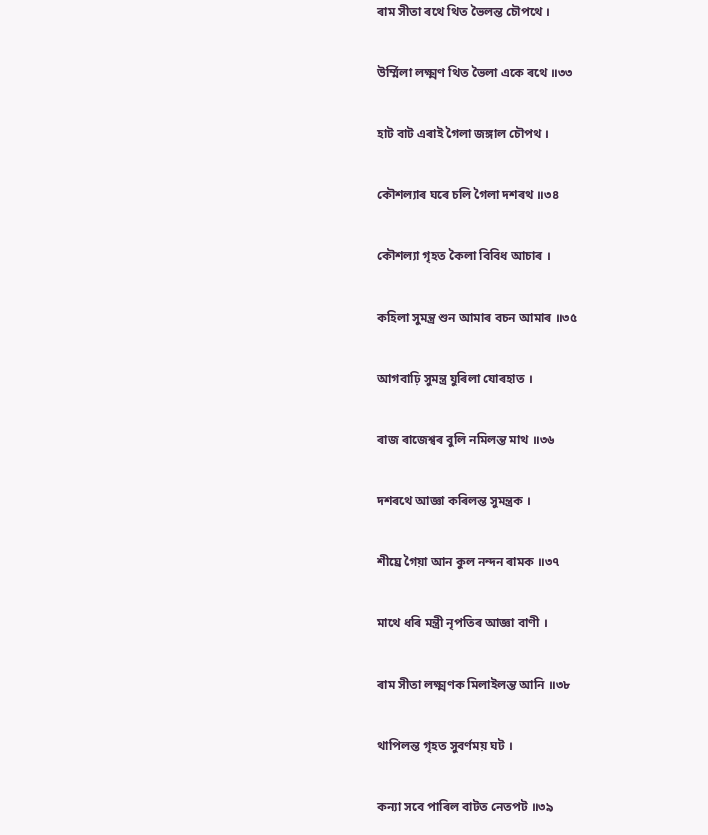ৰাম সীতা ৰথে থিত ভৈলন্ত চৌপথে ।


উৰ্ম্মিলা লক্ষ্মণ থিত ভৈলা একে ৰথে ॥৩৩


হাট বাট এৰাই গৈলা জঙ্গাল চৌপথ ।


কৌশল্যাৰ ঘৰে চলি গৈলা দশৰথ ॥৩৪


কৌশল্যা গৃহত কৈলা বিবিধ আচাৰ ।


কহিলা সুমন্ত্ৰ শুন আমাৰ বচন আমাৰ ॥৩৫


আগবাঢ়ি সুমন্ত্ৰ যুৰিলা যোৰহাত ।


ৰাজ ৰাজেশ্বৰ বুলি নমিলন্ত মাথ ॥৩৬


দশৰথে আজ্ঞা কৰিলন্ত সুমন্ত্ৰক ।


শীঘ্ৰে গৈয়া আন কুল নন্দন ৰামক ॥৩৭


মাথে ধৰি মন্ত্ৰী নৃপতিৰ আজ্ঞা বাণী ।


ৰাম সীতা লক্ষ্মণক মিলাইলন্ত আনি ॥৩৮


থাপিলন্ত গৃহত সুবৰ্ণময় ঘট ।


কন্যা সবে পাৰিল বাটত নেতপট ॥৩৯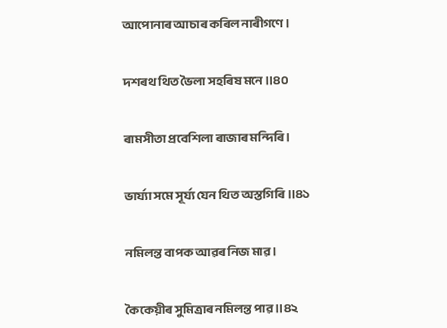আপোনাৰ আচাৰ কৰিল নাৰীগণে ।


দশৰথ থিত ভৈলা সহৰিষ মনে ॥৪০


ৰামসীতা প্ৰবেশিলা ৰাজাৰ মন্দিৰি ।


ভাৰ্য্যা সমে সূৰ্য্য যেন থিত অস্তগিৰি ॥৪১


নমিলন্ত বাপক আৱৰ নিজ মাৱ ।


কৈকেয়ীৰ সুমিত্ৰাৰ নমিলন্ত পাৱ ॥৪২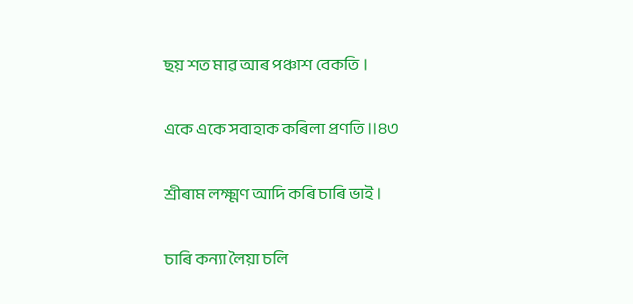ছয় শত মাৱ আৰ পঞ্চাশ বেকতি ।


একে একে সবাহাক কৰিলা প্ৰণতি ॥৪৩


শ্ৰীৰাম লক্ষ্মণ আদি কৰি চাৰি ভাই ।


চাৰি কন্যা লৈয়া চলি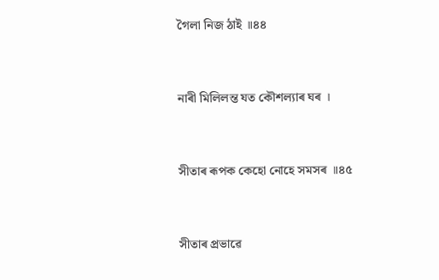গৈলা নিজ ঠাই ॥৪৪


নাৰী মিলিলন্ত যত কৌশল্যাৰ ঘৰ ।


সীতাৰ ৰূপক কেহো নোহে সমসৰ ॥৪৫


সীতাৰ প্ৰভাৱে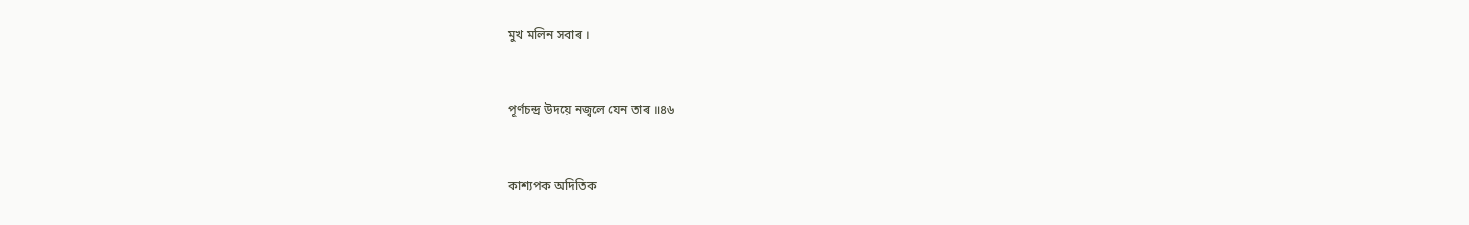মুখ মলিন সবাৰ ।


পূৰ্ণচন্দ্ৰ উদয়ে নজ্বলে যেন তাৰ ॥৪৬


কাশ্যপক অদিতিক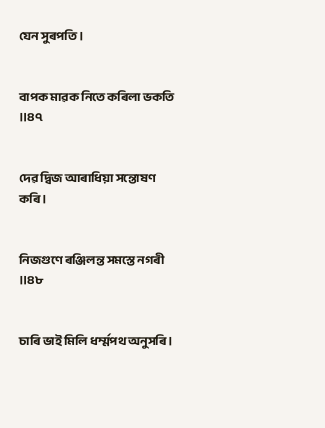যেন সুৰপতি ।


বাপক মাৱক নিতে কৰিলা ভকতি ॥৪৭


দেৱ দ্বিজ আৰাধিয়া সন্তোষণ কৰি ।


নিজগুণে ৰঞ্জিলন্ত সমস্তে নগৰী ॥৪৮


চাৰি ভাই মিলি ধৰ্ম্মপথ অনুসৰি ।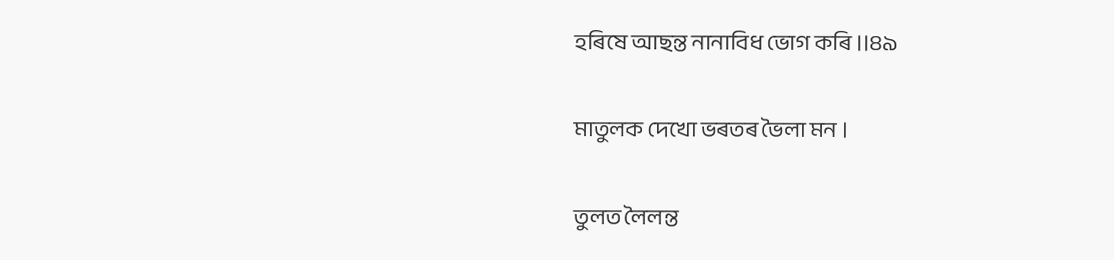হৰিষে আছন্ত নানাবিধ ভোগ কৰি ॥৪৯


মাতুলক দেখো ভৰতৰ ভৈলা মন ।


তুলত লৈলন্ত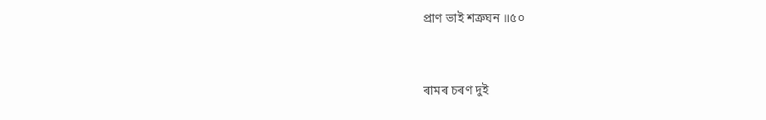প্ৰাণ ভাই শত্ৰুঘন ॥৫০


ৰামৰ চৰণ দুই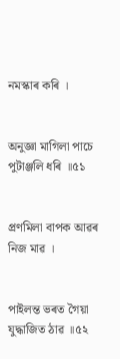নমস্কাৰ কৰি ।


অনুজ্ঞা মাগিলা পাচে পুটাঞ্জলি ধৰি ॥৫১


প্ৰণমিলা বাপক আৱৰ নিজ মাৱ ।


পাইলন্ত ভৰত গৈয়া যুদ্ধাজিত ঠাৱ ॥৫২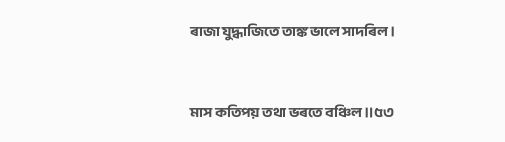ৰাজা যুদ্ধাজিতে তাঙ্ক ভালে সাদৰিল ।


মাস কতিপয় তথা ভৰতে বঞ্চিল ॥৫৩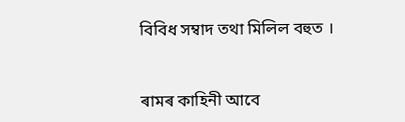বিবিধ সম্বাদ তথা মিলিল বহুত ।


ৰামৰ কাহিনী আবে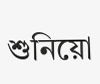শুনিয়ো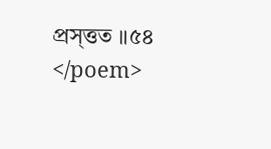প্ৰস্ত্তত ॥৫৪
</poem>